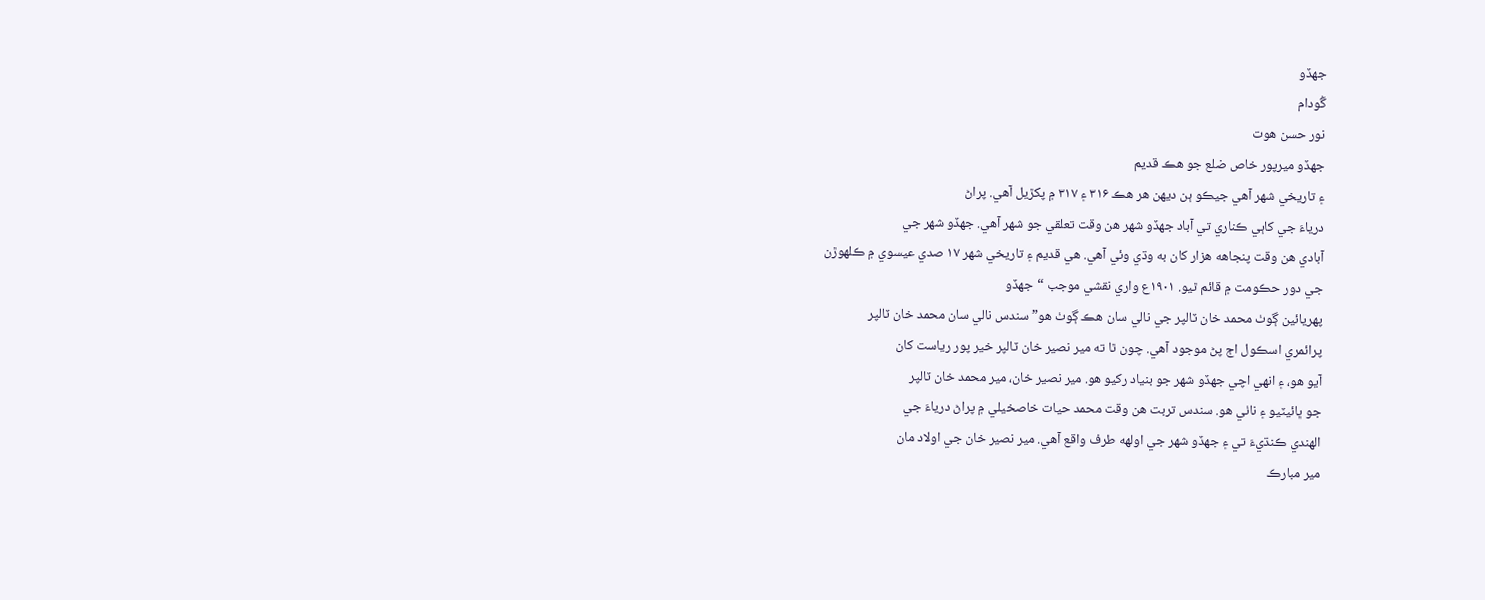جهڏو
گُودام
نور حسن هوت
جهڏو ميرپور خاص ضلع جو هڪ قديم
۽ تاريخي شهر آهي جيڪو ٻن ديهن هر هڪ ۳۱۶ ۽ ۳۱۷ ۾ پکڙيل آهي. پراڻ
درياءَ جي کاٻي ڪناري تي آباد جهڏو شهر هن وقت تعلقي جو شهر آهي. جهڏو شهر جي
آبادي هن وقت پنجاهه هزار کان به وڌي وئي آهي. هي قديم ۽ تاريخي شهر ۱۷ صدي عيسوي ۾ ڪلهوڙن
جي دور حڪومت ۾ قائم ٿيو. ۱۹۰۱ع واري نقشي موجب “جهڏو
پهريائين ڳوٺ محمد خان ٽالپر جي نالي سان هڪ ڳوٺ هو” سندس نالي سان محمد خان ٽالپر
پرائمري اسڪول اڄ پڻ موجود آهي. چون ٿا ته مير نصير خان ٽالپر خير پور رياست کان
آيو هو، ۽ انهي اچي جهڏو شهر جو بنياد رکيو هو. مير نصير خان، مير محمد خان ٽالپر
جو ڀائيٽيو ۽ ناٺي هو. سندس تربت هن وقت محمد حيات خاصخيلي ۾ پراڻ درياءَ جي
الهندي ڪنڌيءَ تي ۽ جهڏو شهر جي اولهه طرف واقع آهي. مير نصير خان جي اولاد مان
مير مبارڪ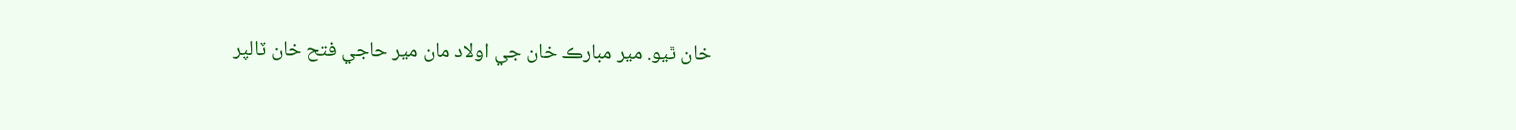خان ٿيو. مير مبارڪ خان جي اولاد مان مير حاجي فتح خان ٽالپر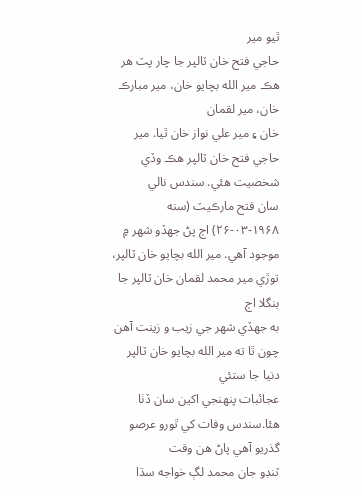ٿيو مير
حاجي فتح خان ٽالپر جا چار پٽ هر هڪ مير الله بچايو خان، مير مبارڪ خان، مير لقمان
خان ۽ مير علي نواز خان ٿيا. مير حاجي فتح خان ٽالپر هڪ وڏي شخصيت هئي. سندس نالي
سان فتح مارڪيٽ (سنه ۱۹۶۸-۰۳-۲۶) اڄ پڻ جهڏو شهر ۾
موجود آهي. مير الله بچايو خان ٽالپر، توڙي مير محمد لقمان خان ٽالپر جا بنگلا اڄ
به جهڏي شهر جي زيب و زينت آهن چون ٿا ته مير الله بچايو خان ٽالپر دنيا جا ستئي
عجائبات پنهنجي اکين سان ڏٺا هئا.سندس وفات کي ٿورو عرصو گذريو آهي پاڻ هن وقت
ٽنڊو جان محمد لڳ خواجه سڌا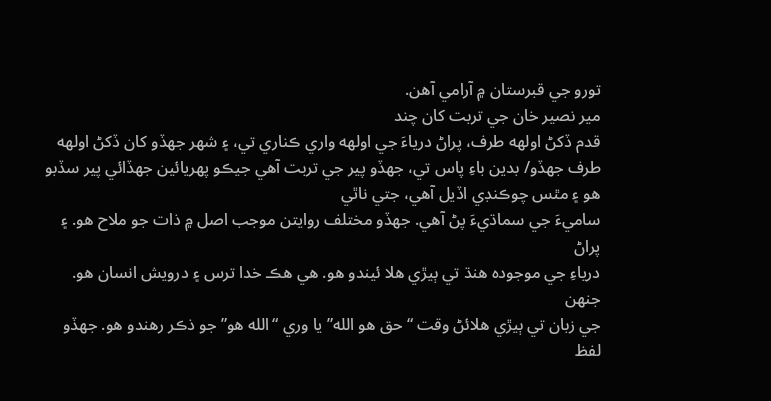تورو جي قبرستان ۾ آرامي آهن.
مير نصير خان جي تربت کان چند
قدم ڏکڻ اولهه طرف، پراڻ درياءَ جي اولهه واري ڪناري تي، ۽ شهر جهڏو کان ڏکڻ اولهه
طرف جهڏو/ بدين باءِ پاس تي، جهڏو پير جي تربت آهي جيڪو پهريائين جهڏائي پير سڏبو
هو ۽ مٿس چوڪنڊي اڏيل آهي، جتي ناٿي
ساميءَ جي سماڌيءَ پڻ آهي. جهڏو مختلف روايتن موجب اصل ۾ ذات جو ملاح هو. ۽ پراڻ
درياءِ جي موجوده هنڌ تي ٻيڙي هلا ئيندو هو. هي هڪ خدا ترس ۽ درويش انسان هو. جنهن
جي زبان تي ٻيڙي هلائڻ وقت “حق هو الله” يا وري “الله هو” جو ذڪر رهندو هو. جهڏو
لفظ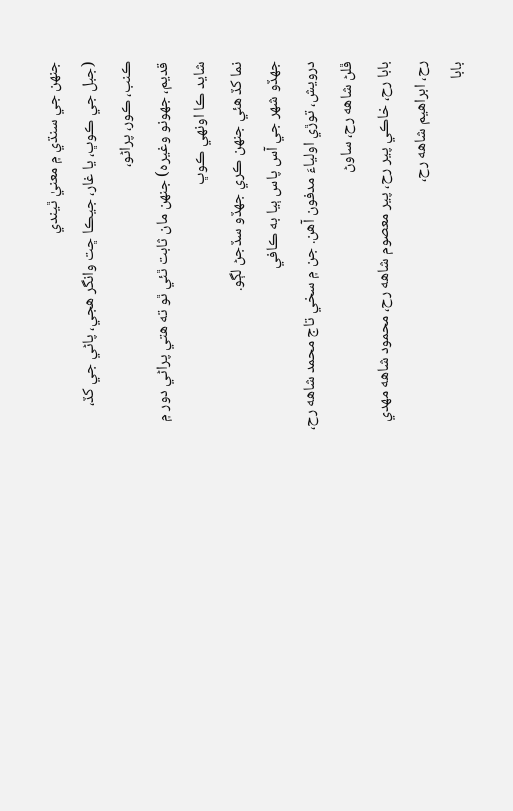جنهن جي سنڌي ۾ معنيٰ ٿيندي
(جبل جي ڪوڀ، يا غار، جيڪا ڇت وانگر هجي، پاڻي جي کڏ، ڪنب، ڪور، پراڻو،
قديم، جهونو وغيره) جنهن مان ثابت ٿئي ٿو ته هتي پراڻي دور ۾ شايد ڪا اونهي ڪوڀ
نما کڏ هئي جنهن ڪري جهڏو سڏجڻ لڳو.
جهڏو شهر جي آس پاس ٻيا به ڪافي
درويش، توڙي اولياءَ مدفون آهن. جن ۾ سخي تاج محمد شاهه رح، ڦلڻ شاهه رح، ساوڻ
بابا رح، خاڪي پير رح، پير معصوم شاهه رح، محمود شاهه مهدي رح، ابراهيم شاهه رح،
بابا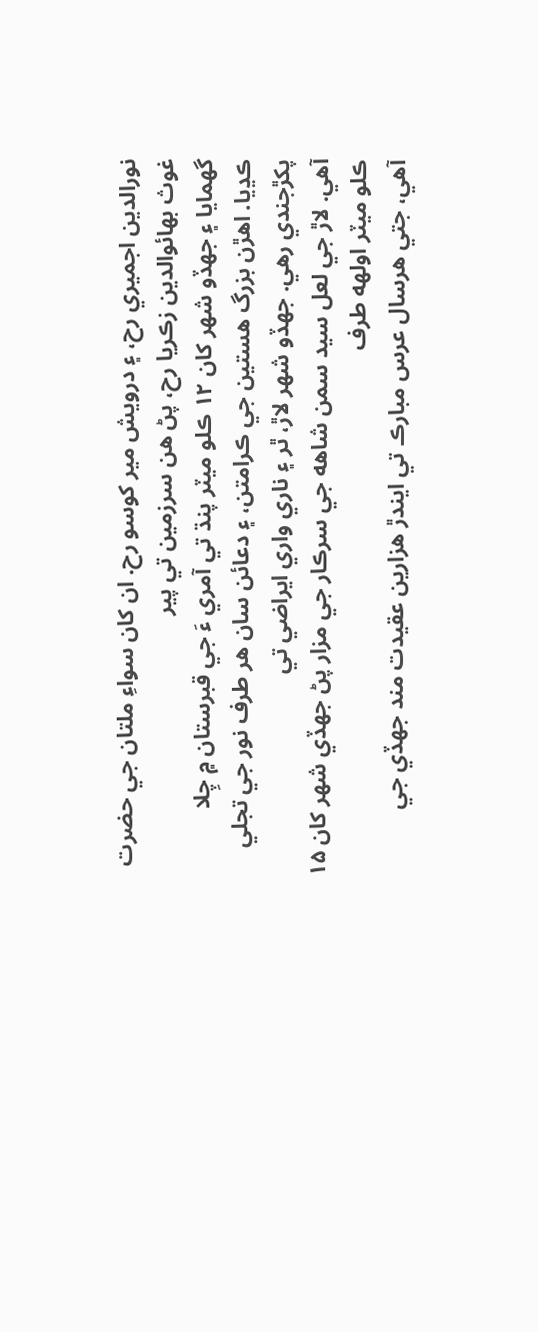نورالدين اجميري رح، ۽ درويش مير کوسو رح. ان کان سواءِ ملتان جي حضرت غوث بهائوالدين زڪريا رح، پڻ هن سرزمين تي پير
گهمايا ۽ جهڏو شهر کان ۱۲ ڪلو ميٽر پنڌ تي آمري ءَ جي قبرستان ۾ چِلا
ڪڍيا. اهڙن بزرگ هستين جي ڪرامتن، ۽ دعائن سان هر طرف نور جي تجلي پکڙجندي رهي. جهڏو شهر لاڙ، ٿر ۽ ناري واري ايراضي تي
آهي. لاڙ جي لعل سيد سمن شاهه جي سرڪار جي مزار پڻ جهڏي شهر کان ۱۵ ڪلو ميٽر اولهه طرف
آهي، جتي هرسال عرس مبارڪ تي ايندڙ هزارين عقيدت مند جهڏي جي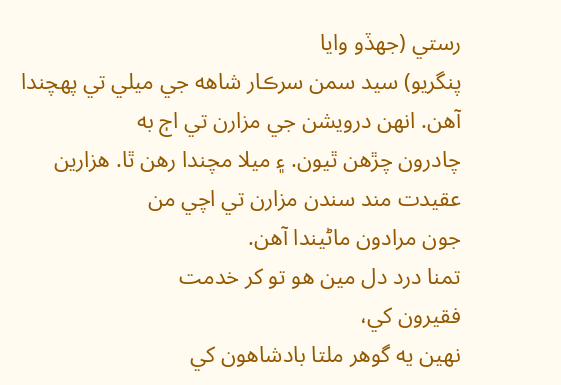رستي (جهڏو وايا
پنگريو) سيد سمن سرڪار شاهه جي ميلي تي پهچندا آهن. انهن درويشن جي مزارن تي اڄ به
چادرون چڙهن ٿيون. ۽ ميلا مچندا رهن ٿا. هزارين عقيدت مند سندن مزارن تي اچي من
جون مرادون ماڻيندا آهن.
تمنا درد دل مين هو تو کر خدمت
فقيرون کي،
نهين يه گوهر ملتا بادشاهون کي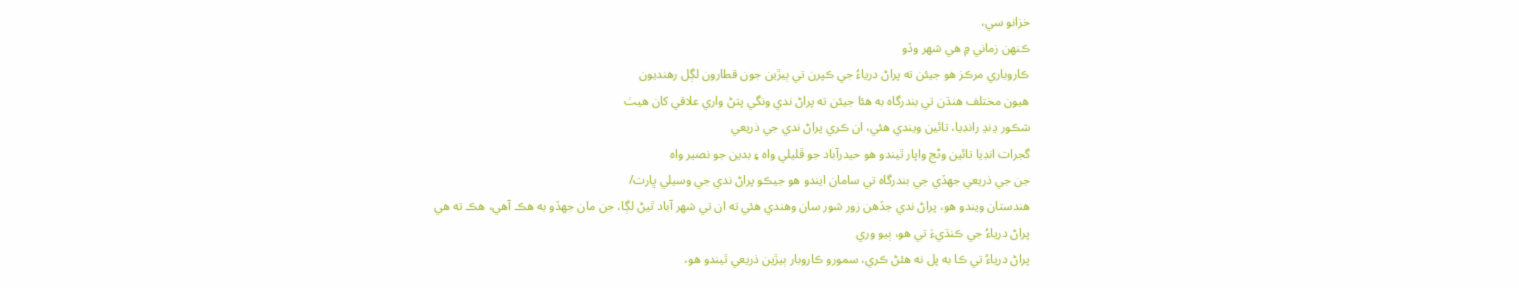خزانو سي،
ڪنهن زماني ۾ هي شهر وڏو
ڪاروباري مرڪز هو جيئن ته پراڻ درياءُ جي ڪپرن تي ٻيڙين جون قطارون لڳل رهنديون
هيون مختلف هنڌن تي بندرگاه به هئا جيئن ته پراڻ ندي ونگي پتڻ واري علاقي کان هيٺ
شڪور ڍنڍ رانڊيا، تائين ويندي هئي، ان ڪري پراڻ ندي جي ذريعي
گجرات انڊيا تائين وڻج واپار ٿيندو هو حيدرآباد جو ڦليلي واه ۽ بدين جو نصير واه
جن جي ذريعي جهڏي جي بندرگاه تي سامان ايندو هو جيڪو پراڻ ندي جي وسيلي ڀارت/
هندستان ويندو هو، پراڻ ندي جڏهن زور شور سان وهندي هئي ته ان تي شهر آباد ٿيڻ لڳا، جن مان جهڏو به هڪ آهي، هڪ ته هي
پراڻ درياءُ جي ڪنڌيءَ تي هو، ٻيو وري
پراڻ درياءُ تي ڪا به پل نه هئڻ ڪري، سمورو ڪاروبار ٻيڙين ذريعي ٿيندو هو،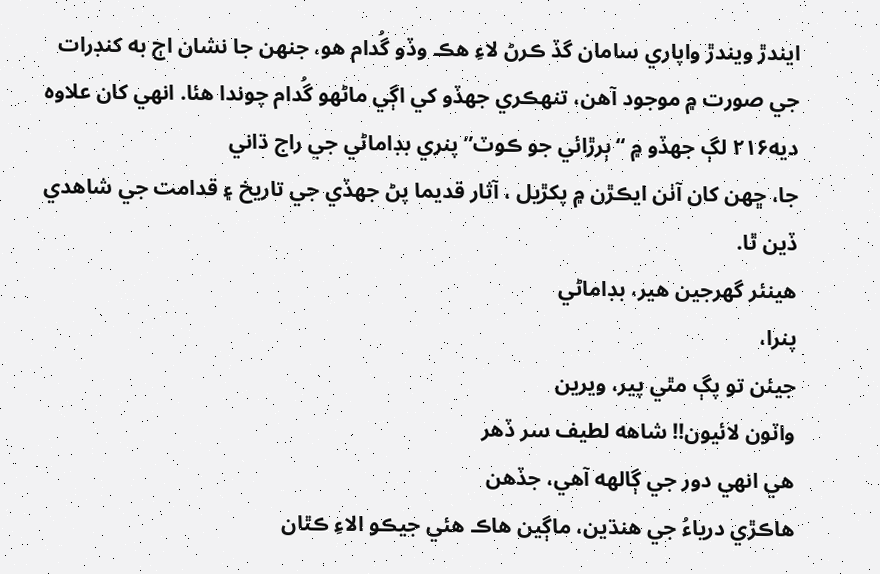ايندڙ ويندڙ واپاري سامان گڏ ڪرڻ لاءِ هڪ وڏو گُدام هو، جنهن جا نشان اڄ به کنڊرات
جي صورت ۾ موجود آهن، تنهڪري جهڏو کي اڳي ماڻهو گُدام چوندا هئا. انهي کان علاوه
ديه۲۱۶ لڳ جهڏو ۾ “ٻرڙائي جو ڪوٽ” پنري بڊاماڻي جي راج ڌاني
جا، ڇهن کان آٺن ايڪڙن ۾ پکڙيل ، آثار قديما پڻ جهڏي جي تاريخ ۽ قدامت جي شاهدي
ڏين ٿا.
هينئر گهرجين هير، بڊاماڻي
پنرا،
جيئن تو پڳ مٿي پير، ويرين
واٽون لائيون!! شاهه لطيف سر ڏهر
هي انهي دور جي ڳالهه آهي، جڏهن
هاڪڙي درياءُ جي هنڌين، ماڳين هاڪ هئي جيڪو الاءِ ڪٿان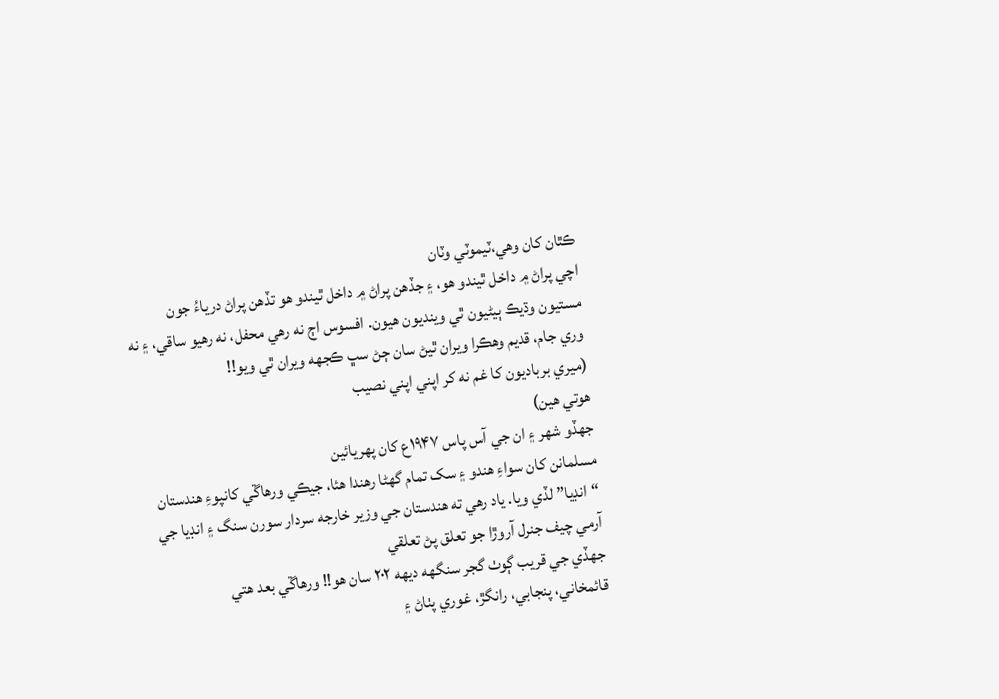ڪٿان کان وهي،ٽيموٽي وٽان
اچي پراڻ ۾ داخل ٿيندو هو، ۽ جڏهن پراڻ ۾ داخل ٿيندو هو تڏهن پراڻ درياءُ جون
مستيون وڌيڪ ٻيڻيون ٿي وينديون هيون. افسوس اڄ نه رهي محفل، نه رهيو ساقي، ۽ نه
وري جام، قديم وهڪرا ويران ٿيڻ سان ڄڻ سڀ ڪجهه ويران ٿي ويو!!
(ميري برباديون کا غم نه کر اپني اپني نصيب
هوتي هين)
جهڏو شهر ۽ ان جي آس پاس ۱۹۴۷ع کان پهريائين
مسلمانن کان سواءِ هندو ۽ سک تمام گهڻا رهندا هئا، جيڪي ورهاڱي کانپوءِ هندستان
“انڊيا” لڏي ويا. ياد رهي ته هندستان جي وزير خارجه سردار سورن سنگ ۽ انڊيا جي
آرمي چيف جنرل آروڙا جو تعلق پڻ تعلقي
جهڏي جي قريب ڳوٺ گجر سنگهه ديهه ۲۰۲ سان هو!! ورهاڱي بعد هتي
قائمخاني، پنجابي، رانگڙ، غوري پٺاڻ ۽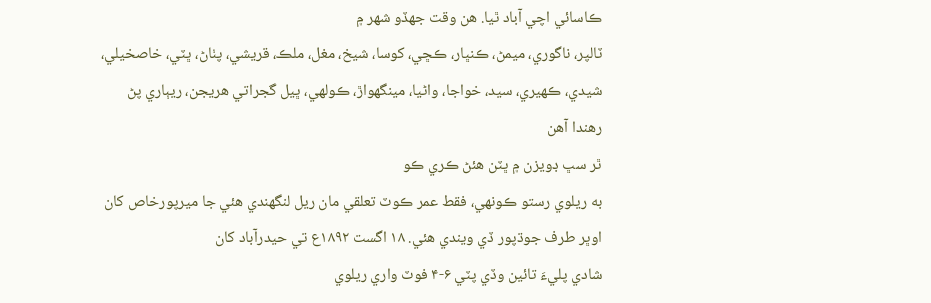ڪاسائي اچي آباد ٿيا. هن وقت جهڏو شهر ۾
ٽالپر، ناگوري، ميمڻ، ڪنڀار، ڪڇي، کوسا، شيخ، مغل، ملڪ، قريشي، پٺاڻ، ڀٽي، خاصخيلي،
شيدي، ڪهيري، سيد، خواجا، واڻيا، مينگهواڙ، ڪولهي، ڀيل گجراتي هريجن، ريٻاري پڻ
رهندا آهن
ٿر سڀ ڊويزن ۾ ڀٽن هئڻ ڪري ڪو
به ريلوي رستو ڪونهي، فقط عمر ڪوٽ تعلقي مان ريل لنگهندي هئي جا ميرپورخاص کان
اوڀر طرف جوڌپور ڏي ويندي هئي. ۱۸ اگست ۱۸۹۲ع تي حيدرآباد کان
شادي پليءَ تائين وڏي پٽي ۶-۴ فوٽ واري ريلوي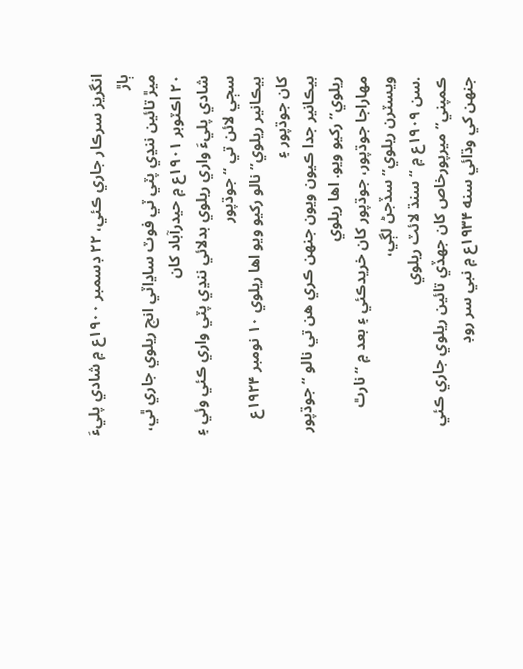انگريز سرڪار جاري ڪئي، ۲۲ ڊسمبر ۱۹۰۰ع ۾ شادي پليءَ ٻاڙ
ميڙ تائين ننڍي پٽي ٽي فوٽ ساڍاٽي انچ ريلوي جاري ٿي، ۲۰ اڪٽوبر ۱۹۰۱ع ۾ حيدرآباد کان
شادي پليءَ واري ريلوي بدلائي ننڍي پٽي واري ڪئي وئي ۽ سڄي لائن تي “جوڌپور
بيڪانير ريلوي” نالو رکيو ويو اها ريلوي ۱۰ نومبر ۱۹۲۴ع کان جوڌپور ۽
بيڪانير جدا ڪيون ويون جنهن ڪري هن تي نالو “جوڌپور ريلوي” رکيو ويو. اها ريلوي
مهاراجا جوڌپور، جوڌپور کان خريدڪئي ۽ بعد ۾ “نارٿ ويسٽرن ريلوي” سڏجڻ لڳي،
.سن ۱۹۰۹ع ۾ “سنڌ لائٽ ريلوي
ڪمپني” ميرپورخاص کان جهڏي تائين ريلوي جاري ڪئي جنهن کي وڌائي سنه ۱۹۳۴ع ۾ نبي سر روڊ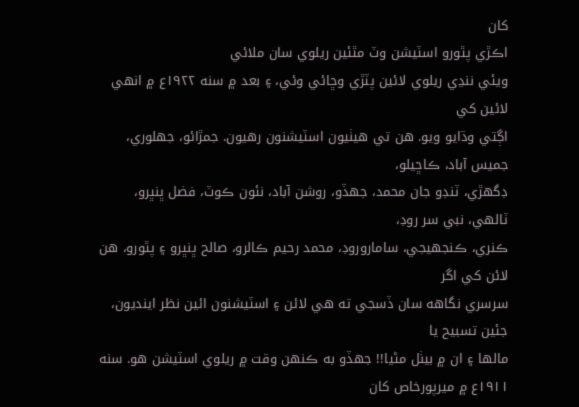کان
اڪڙي پٿورو اسٽيشن وٽ مٿئين ريلوي سان ملائي
ويئي ننڍي ريلوي لائين پٽڙي وڇائي وئي، ۽ بعد ۾ سنه ۱۹۲۲ع ۾ انهي لائين کي
اڳتي وڌايو ويو. هن تي هيٺيون اسٽيشنون رهيون. جمڙائو، جهلوري، جميس آباد، ڪاڇيلو،
ڊگهڙي، ٽنڊو جان محمد، جهڏو، روشن آباد، نئون ڪوٽ، فضل ڀنڀرو، ٽالهي، نبي سر روڊ،
ڪنري، ڪنجهيجي، ساماروروڊ، محمد رحيم ڪالرو، صالح ڀنڀرو ۽ پٿورو، هن لائن کي اگر
سرسري نگاهه سان ڏسجي ته هي لائن ۽ اسٽيشنون ائين نظر اينديون، جئين تسبيح يا
مالها ۽ ان ۾ بيٺل مڻيا!! جهڏو به ڪنهن وقت ۾ ريلوي اسٽيشن هو. سنه ۱۹۱۱ع ۾ ميرپورخاص کان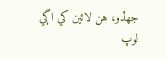جهڏو، هن لائين کي اڳي لوپ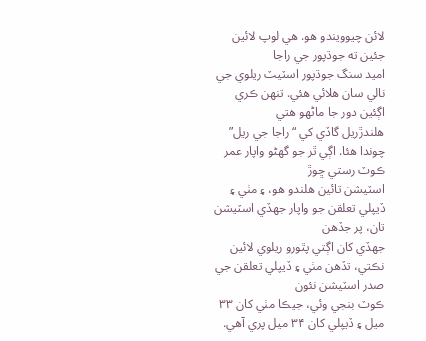لائن چيوويندو هو. هي لوپ لائين جئين ته جوڌپور جي راجا
اميد سنگ جوڌپور اسٽيٽ ريلوي جي نالي سان هلائي هئي. تنهن ڪري اڳئين دور جا ماڻهو هتي
هلندڙريل گاڏي کي “راجا جي ريل” چوندا هئا. اڳي ٿر جو گهڻو واپار عمر ڪوٽ رستي ڇوڙ
اسٽيشن تائين هلندو هو، ۽ مٺي ۽ ڏيپلي تعلقن جو واپار جهڏي اسٽيشن تان، پر جڏهن
جهڏي کان اڳتي پٿورو ريلوي لائين نڪتي، تڏهن مٺي ۽ ڏيپلي تعلقن جي صدر اسٽيشن نئون
ڪوٽ بنجي وئي، جيڪا مٺي کان ۳۳ ميل ۽ ڏيپلي کان ۳۴ ميل پري آهي.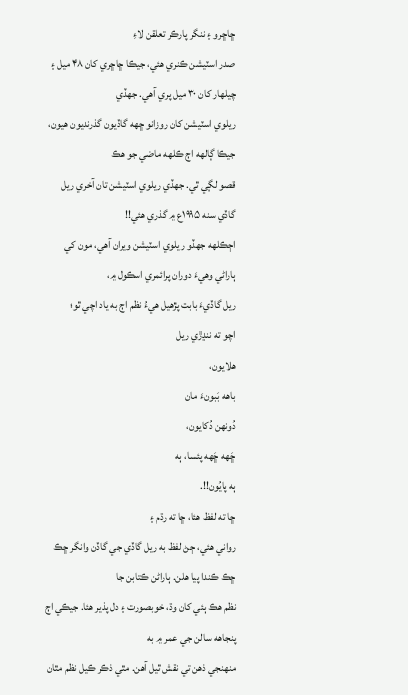ڇاڇرو ۽ ننگر پارڪر تعلقن لاءِ
صدر اسٽيشن ڪنري هئي، جيڪا ڇاڇري کان ۴۸ ميل ۽ چيلهار کان ۳۰ ميل پري آهي. جهڏي
ريلوي اسٽيشن کان روزانو ڇهه گاڏيون گذرنديون هيون، جيڪا ڳالهه اڄ ڪلهه ماضي جو هڪ
قصو لڳي ٿي. جهڏي ريلوي اسٽيشن تان آخري ريل گاڏي سنه ۱۹۹۵ع ۾ گذري هئي!!
اڄڪلهه جهڏو ريلوي اسٽيشن ويران آهي، مون کي ٻاراڻي وهيءَ دوران پرائمري اسڪول ۾،
ريل گاڏيءَ بابت پڙهيل هيءُ نظم اڄ به ياد اچي ٿو؛
اچو ته ننڍڙي ريل
هلايون،
باهه بَبونءَ مان
دُونهن دُکايون،
ڇَهه ڇَهه پئسا، ٻه
ٻه پايُون!!.
ڇا ته لفظ هئا، ڇا ته رڌم ۽
رواني هئي، ڄڻ لفظ به ريل گاڏي جي گاڏن وانگر ڇڪ ڇڪ ڪندا پيا هلن. ٻاراڻن ڪتابن جا
نظم هڪ ٻئي کان وڌ، خوبصورت ۽ دل پذير هئا. جيڪي اڄ پنجاهه سالن جي عمر ۾ به
منهنجي ذهن تي نقش ٿيل آهن. مٿي ذڪر ڪيل نظم مٿان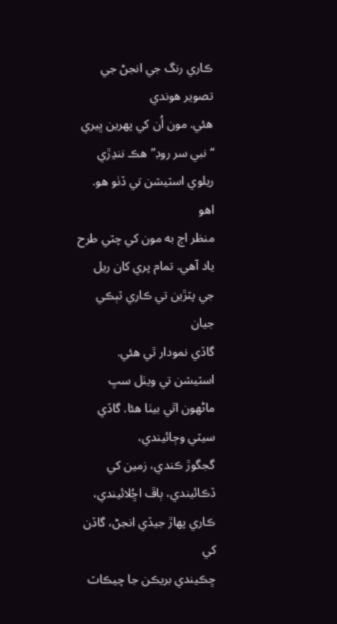ڪاري رنگ جي انجڻ جي تصوير هوندي
هئي. مون اُن کي پهرين ڀيري “نبي سر روڊ” هڪ ننڍڙي ريلوي اسٽيشن تي ڏٺو هو. اهو
منظر اڄ به مون کي چٽي طرح ياد آهي. تمام پري کان ريل جي پٽڙين تي ڪاري ٽٻڪي جيان
گاڏي نمودار ٿي هئي. اسٽيشن تي ويٺل سڀ ماڻهون اٿي بيٺا هئا. گاڏي سيٽي وڄائيندي،
گجگوڙ ڪندي، زمين کي ڏڪائيندي، ٻاڦ اڇُلائيندي، ڪاري پهاڙ جيڏي انجڻ، گاڏن کي
ڇڪيندي بريڪن جا چيڪاٽ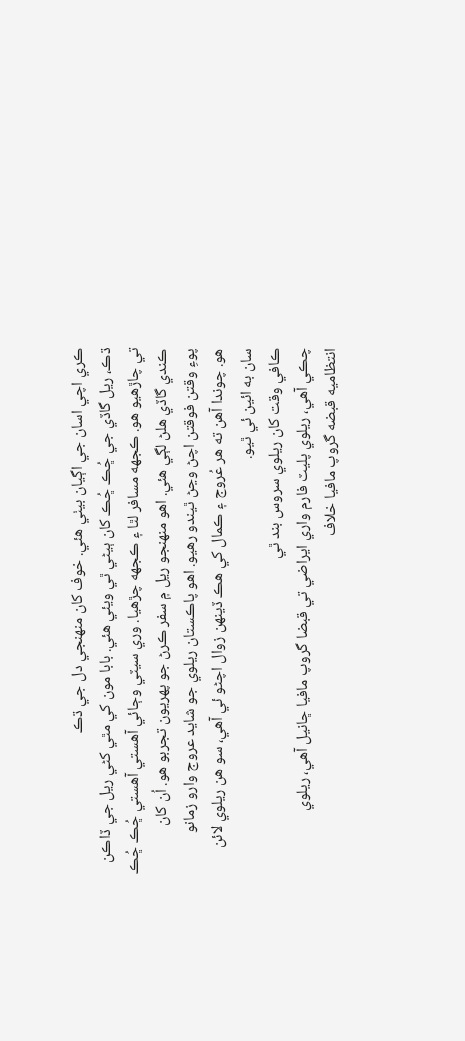ڪري اچي اسان جي اڳيان بيٺي هئي. خوف کان منهنجي دل جي ڌڪ
ڌڪ، ريل گاڏي جي ڇُڪ ڇُڪ کان ٻيڻي ٿي ويئي هئي. بابا مون کي مٿي کڻي ريل جي ڏاڪن
تي چاڙهيو هو. ڪجهه مسافر لٿا ۽ ڪجهه چڙهيا. وري سيٽي وڄائي آهستي آهستي ڇُڪ ڇُڪ
ڪندي گاڏي هلڻ لڳي هئي. اهو منهنجو ريل ۾ سفر ڪرڻ جو پهريون تجربو هو. اُن کان
پوءِ وقتن فوقتن اچڻ وڃڻ ٿيندو رهيو. اهو پاڪستان ريلوي جو شايد عروج وارو زمانو
هو. چوندا آهن ته هر عُروج ۽ ڪمال کي هڪ ڏينهن زوال اچڻو ئي آهي، سو هن ريلوي لائن
سان به ائين ئي ٿيو.
ڪافي وقت کان ريلوي سروس بند ٿي
چڪي آهي، ريلوي پليٽ فارم واري ايراضي تي قبضا گروپ مافيا ڇانيل آهي، ريلوي
انتظاميه قبضه گروپ مافيا خلاف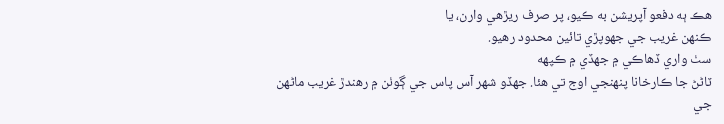هڪ ٻه دفعو آپريشن به ڪيو، پر صرف ريڙهي وارن، يا
ڪنهن غريب جي جهوپڙي تائين محدود رهيو.
سٺ واري ڏهاڪي ۾ جهڏي ۾ ڪپهه
ٽاڻڻ جا ڪارخانا پنهنجي اوج تي هئا. جهڏو شهر آس پاس جي ڳوٺن ۾ رهندڙ غريب ماڻهن
جي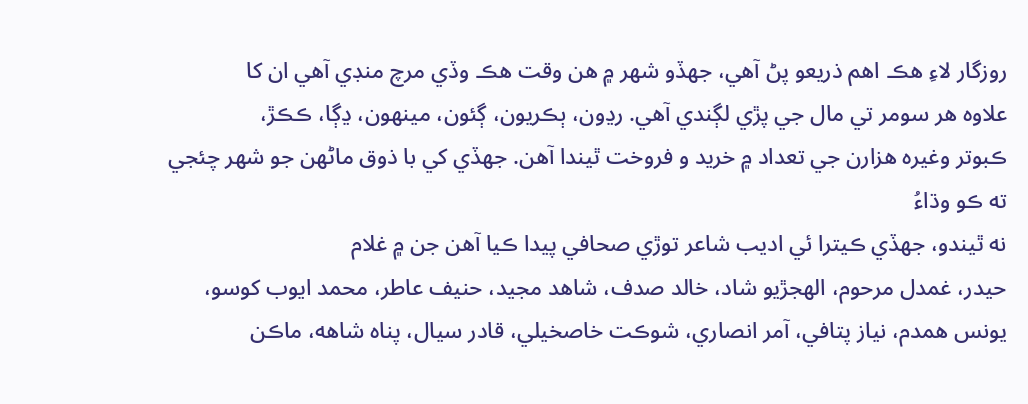روزگار لاءِ هڪ اهم ذريعو پڻ آهي، جهڏو شهر ۾ هن وقت هڪ وڏي مرچ منڊي آهي ان کا
علاوه هر سومر تي مال جي پڙي لڳندي آهي. رڍون، ٻڪريون، ڳئون، مينهون، ڍڳا، ڪڪڙ،
ڪبوتر وغيره هزارن جي تعداد ۾ خريد و فروخت ٿيندا آهن. جهڏي کي با ذوق ماڻهن جو شهر چئجي ته ڪو وڌاءُ
نه ٿيندو، جهڏي ڪيترا ئي اديب شاعر توڙي صحافي پيدا ڪيا آهن جن ۾ غلام
حيدر، غمدل مرحوم، الهجڙيو شاد، خالد صدف، شاهد مجيد، حنيف عاطر، محمد ايوب کوسو،
يونس همدم، نياز پتافي، آمر انصاري، شوڪت خاصخيلي، قادر سيال، پناه شاهه، ماڪن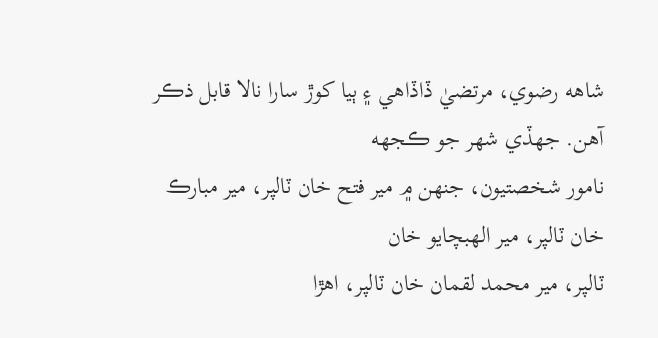شاهه رضوي، مرتضيٰ ڏاڏاهي ۽ ٻيا کوڙ سارا نالا قابل ذڪر آهن. جهڏي شهر جو ڪجهه
نامور شخصتيون، جنهن ۾ مير فتح خان ٽالپر، مير مبارڪ خان ٽالپر، مير الهبچايو خان
ٽالپر، مير محمد لقمان خان ٽالپر، اهڙا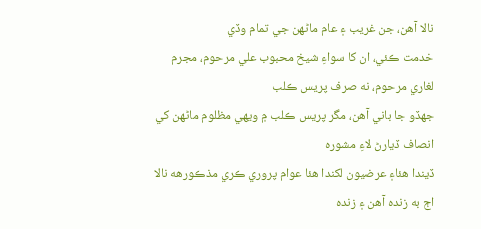نالا آهن، جن غريب ۽ عام ماڻهن جي تمام وڏي
خدمت ڪئي، ان کا سواءِ شيخ محبوب علي مرحوم، مجرم لغاري مرحوم، نه صرف پريس ڪلب
جهڏو جا باني آهن، مگر پريس ڪلب ۾ ويهي مظلوم ماڻهن کي انصاف ڏيارڻ لاءِ مشوره
ڏيندا هئا۽ عرضيون لکندا هئا عوام پروري ڪري مذڪورهه نالا اڄ به زنده آهن ۽ زنده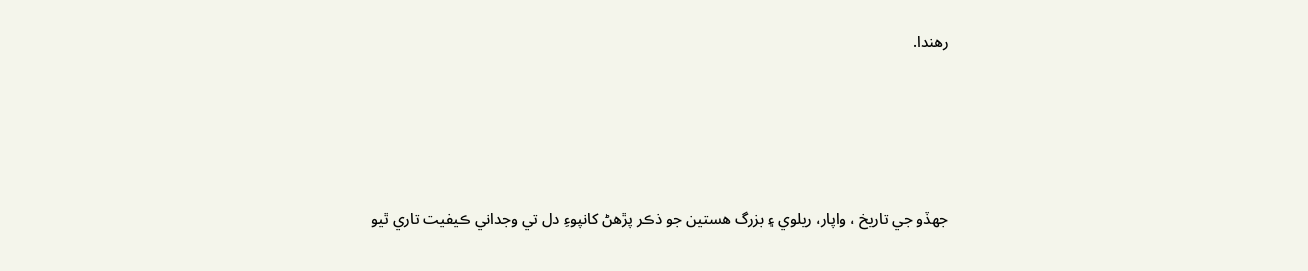رهندا.




جهڏو جي تاريخ ، واپار، ريلوي ۽ بزرگ هستين جو ذڪر پڙهڻ کانپوءِ دل تي وجداني ڪيفيت تاري ٿيو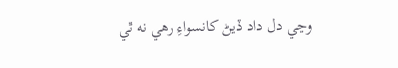وڃي دل داد ڏيڻ کانسواءِ رهي نه ٿي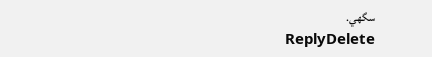سگهي.
ReplyDelete